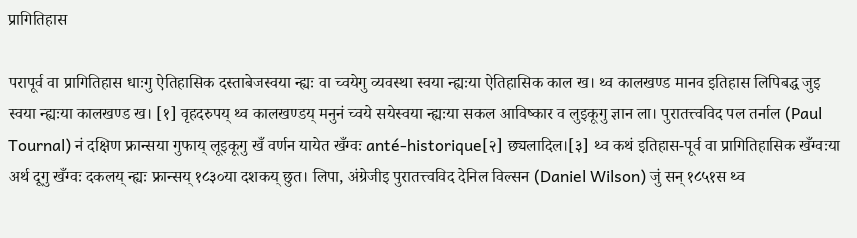प्रागितिहास

परापूर्व वा प्रागितिहास धाःगु ऐतिहासिक दस्ताबेजस्वया न्ह्यः वा च्वयेगु व्यवस्था स्वया न्ह्यःया ऐतिहासिक काल ख। थ्व कालखण्ड मानव इतिहास लिपिबद्ध जुइ स्वया न्ह्यःया कालखण्ड ख। [१] वृहदरुपय् थ्व कालखण्डय् मनुनं च्वये सयेस्वया न्ह्यःया सकल आविष्कार व लुइकूगु ज्ञान ला। पुरातत्त्वविद पल तर्नाल (Paul Tournal) नं दक्षिण फ्रान्सया गुफाय् लूइकूगु खँ वर्णन यायेत खँग्वः anté-historique[२] छ्यलादिल।[३] थ्व कथं इतिहास-पूर्व वा प्रागितिहासिक खँग्वःया अर्थ दूगु खँग्वः दकलय् न्ह्यः फ्रान्सय् १८३०या दशकय् छुत। लिपा, अंग्रेजीइ पुरातत्त्वविद देनिल विल्सन (Daniel Wilson) जुं सन् १८५१स थ्व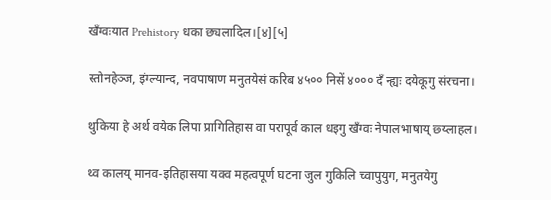खँग्वःयात Prehistory धका छ्यलादिल।[४][५]

स्तोनहेञ्ज, इंग्ल्यान्द, नवपाषाण मनुतयेसं करिब ४५०० निसें ४००० दँ न्ह्यः दयेकूगु संरचना।

थुकिया हे अर्थ वयेक लिपा प्रागितिहास वा परापूर्व काल धइगु खँग्वः नेपालभाषाय् छ्य्लाहल।

थ्व कालय् मानव-इतिहासया यक्व महत्वपूर्ण घटना जुल गुकिलि च्वापुयुग, मनुतयेगु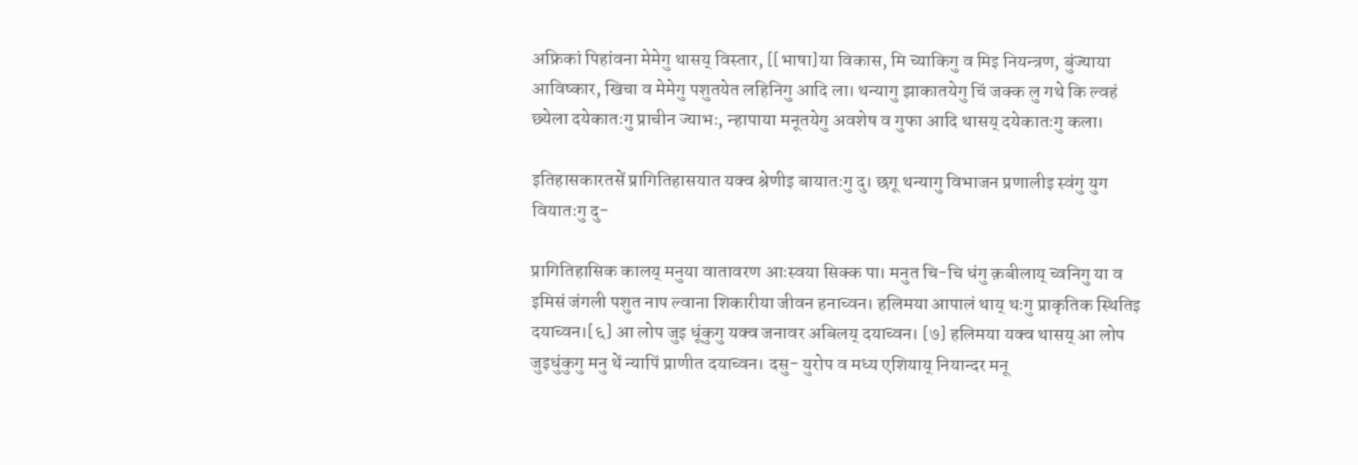अफ्रिकां पिहांवना मेमेगु थासय् विस्तार, [[भाषा]या विकास, मि च्याकिगु व मिइ नियन्त्रण, बुंज्याया आविष्कार, खिचा व मेमेगु पशुतयेत लहिनिगु आदि ला। थन्यागु झाकातयेगु चिं जक्क लु गथे कि ल्वहं छ्येला दयेकातःगु प्राचीन ज्याभः, न्हापाया मनूतयेगु अवशेष व गुफा आदि थासय् दयेकातःगु कला।

इतिहासकारतसें प्रागितिहासयात यक्व श्रेणीइ बायातःगु दु। छगू थन्यागु विभाजन प्रणालीइ स्वंगु युग वियातःगु दु-

प्रागितिहासिक कालय् मनुया वातावरण आःस्वया सिक्क पा। मनुत चि-चि धंगु क़बीलाय् च्वनिगु या व इमिसं जंगली पशुत नाप ल्वाना शिकारीया जीवन हनाच्वन। हलिमया आपालं थाय् थःगु प्राकृतिक स्थितिइ दयाच्वन।[६] आ लोप जुइ धूंकुगु यक्व जनावर अबिलय् दयाच्वन। [७] हलिमया यक्व थासय् आ लोप जुइधुंकुगु मनु थें न्यापिं प्राणीत दयाच्वन। दसु- युरोप व मध्य एशियाय् नियान्दर मनू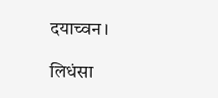दयाच्वन।

लिधंसा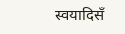स्वयादिसँ